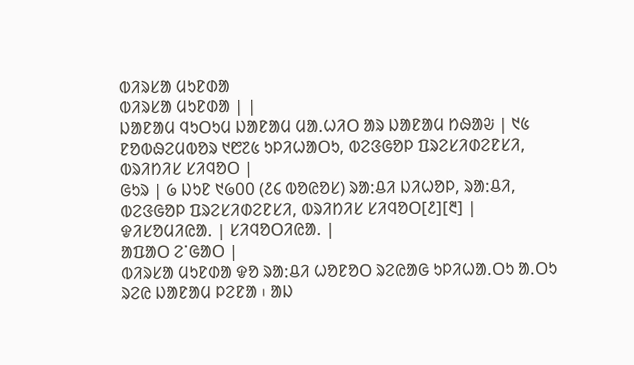ᱵᱤᱨᱥᱟ ᱢᱩᱱᱰᱟ
ᱵᱤᱨᱥᱟ ᱢᱩᱱᱰᱟ | |
ᱡᱟᱱᱟᱢ ᱧᱩᱛᱩᱢ ᱡᱟᱱᱟᱢ ᱢᱟᱹᱦᱤᱛ ᱟᱨ ᱡᱟᱱᱟᱢ ᱴᱷᱟᱶ | ᱑᱕ ᱱᱚᱵᱷᱮᱢᱵᱚᱨ ᱑᱘᱗᱕ ᱩᱞᱤᱦᱟᱛᱩ, ᱵᱮᱝᱜᱚᱞ ᱯᱨᱮᱥᱤᱰᱮᱱᱥᱤ, ᱵᱨᱤᱴᱤᱥ ᱥᱤᱧᱚᱛ |
ᱜᱩᱨ | ᱙ ᱡᱩᱱ ᱑᱙᱐᱐ (᱒᱔ ᱵᱚᱭᱚᱥ) ᱨᱟᱺᱪᱤ ᱡᱤᱦᱚᱞ, ᱨᱟᱺᱪᱤ, ᱵᱮᱝᱜᱚᱞ ᱯᱨᱮᱥᱤᱰᱮᱱᱥᱤ, ᱵᱨᱤᱴᱤᱥ ᱥᱤᱧᱚᱛ[᱒][᱓] |
ᱫᱤᱥᱚᱢᱤᱭᱟᱹ | ᱥᱤᱧᱚᱛᱤᱭᱟᱹ |
ᱟᱯᱟᱛ ᱮᱸᱜᱟᱛ |
ᱵᱤᱨᱥᱟ ᱢᱩᱱᱰᱟ ᱫᱚ ᱨᱟᱺᱪᱤ ᱦᱚᱱᱚᱛ ᱨᱮᱭᱟᱜ ᱩᱞᱤᱦᱟᱹᱛᱩ ᱟᱹᱛᱩ ᱨᱮᱭ ᱡᱟᱱᱟᱢ ᱞᱮᱱᱟ ᱾ ᱟᱡ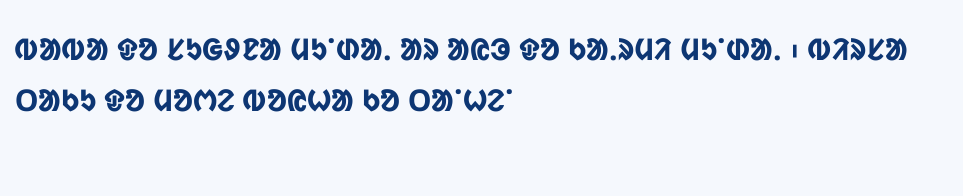ᱵᱟᱵᱟ ᱫᱚ ᱥᱩᱜᱽᱱᱟ ᱢᱩᱸᱰᱟᱹ ᱟᱨ ᱟᱭᱳ ᱫᱚ ᱠᱟᱹᱨᱢᱤ ᱢᱩᱸᱰᱟᱹ ᱾ ᱵᱤᱨᱥᱟ ᱛᱟᱠᱩ ᱫᱚ ᱢᱚᱬᱮ ᱵᱚᱭᱦᱟ ᱠᱚ ᱛᱟᱸᱦᱮᱸ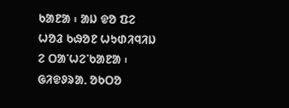ᱠᱟᱱᱟ ᱾ ᱟᱡ ᱫᱚ ᱯᱮ ᱦᱚᱲ ᱠᱷᱚᱱ ᱦᱩᱰᱤᱧᱤᱡ ᱮ ᱛᱟᱸᱦᱮᱸᱠᱟᱱᱟ ᱾
ᱜᱤᱫᱽᱨᱟᱹ ᱚᱠᱛᱚ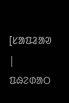[ᱥᱟᱯᱲᱟᱣ | ᱯᱷᱮᱰᱟᱛ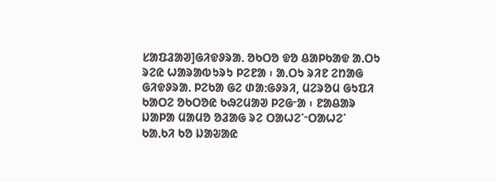ᱥᱟᱯᱲᱟᱣ]ᱜᱤᱫᱽᱨᱟᱹ ᱚᱠᱛᱚ ᱫᱚ ᱪᱟᱞᱠᱟᱫ ᱟᱹᱛᱩ ᱨᱮᱭ ᱦᱟᱨᱟᱵᱩᱨᱩ ᱞᱮᱱᱟ ᱾ ᱟᱹᱛᱩ ᱨᱤᱱ ᱮᱴᱟᱜ ᱜᱤᱫᱽᱨᱟᱹ ᱞᱮᱠᱟ ᱜᱮ ᱰᱟᱺᱜᱽᱨᱤ, ᱢᱮᱨᱚᱢ ᱜᱩᱯᱤ ᱠᱟᱛᱮ ᱚᱠᱛᱚᱭ ᱠᱷᱮᱢᱟᱣ ᱞᱮᱜᱼᱟ ᱾ ᱱᱟᱪᱟᱨ ᱡᱟᱞᱟ ᱢᱟᱢᱚ ᱚᱲᱟᱜ ᱨᱮ ᱛᱟᱦᱮᱸᱼᱛᱟᱦᱮᱸ ᱠᱟᱹᱠᱤ ᱠᱚ ᱡᱟᱶᱟᱭ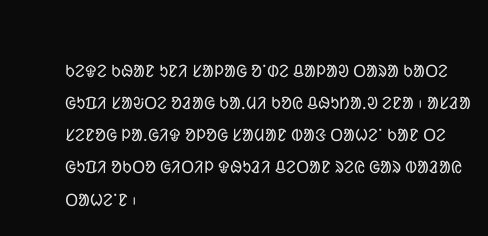ᱠᱮᱫᱮ ᱠᱷᱟᱱ ᱩᱱᱤ ᱥᱟᱞᱟᱜ ᱚᱸᱰᱮ ᱪᱟᱞᱟᱣ ᱛᱟᱨᱟ ᱠᱟᱛᱮ ᱜᱩᱯᱤ ᱥᱟᱶᱛᱮ ᱚᱲᱟᱜ ᱠᱟᱹᱢᱤ ᱠᱚᱭ ᱪᱷᱩᱴᱟᱹᱣ ᱮᱱᱟ ᱾ ᱟᱥᱲᱟ ᱥᱮᱱᱚᱜ ᱞᱟ.ᱜᱤᱫ ᱚᱞᱚᱜ ᱥᱟᱢᱟᱱ ᱵᱟᱝ ᱛᱟᱦᱮᱸ ᱠᱟᱱ ᱛᱮ ᱜᱩᱯᱤ ᱚᱠᱛᱚ ᱜᱤᱛᱤᱞ ᱫᱷᱩᱲᱤ ᱪᱮᱛᱟᱱ ᱨᱮᱭ ᱜᱟᱨ ᱵᱟᱲᱟᱭ ᱛᱟᱦᱮᱸᱱ ᱾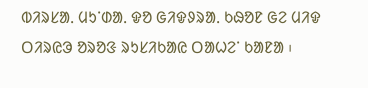ᱵᱤᱨᱥᱟᱹ ᱢᱩᱸᱰᱟᱹ ᱫᱚ ᱜᱤᱫᱽᱨᱟᱹ ᱠᱷᱚᱱ ᱜᱮ ᱢᱤᱫ ᱛᱤᱨᱭᱳ ᱚᱨᱚᱝ ᱨᱩᱥᱤᱠᱟᱭ ᱛᱟᱦᱮᱸ ᱠᱟᱱᱟ ᱾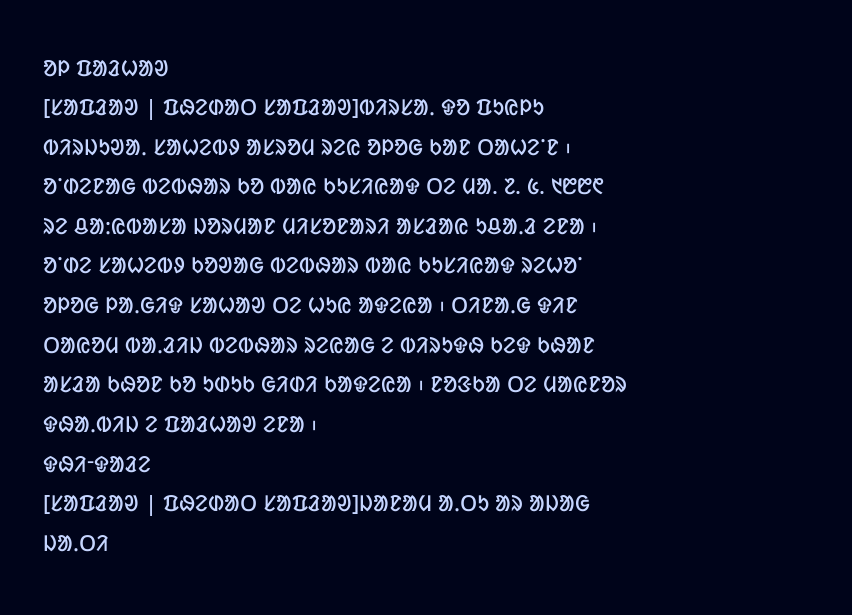ᱚᱞ ᱯᱟᱲᱦᱟᱣ
[ᱥᱟᱯᱲᱟᱣ | ᱯᱷᱮᱰᱟᱛ ᱥᱟᱯᱲᱟᱣ]ᱵᱤᱨᱥᱟᱹ ᱫᱚ ᱯᱩᱭᱞᱩ ᱵᱤᱨᱡᱩᱣᱟᱹ ᱥᱟᱦᱮᱵᱽ ᱟᱥᱨᱚᱢ ᱨᱮᱭ ᱚᱞᱚᱜ ᱠᱟᱱ ᱛᱟᱦᱮᱸᱱ ᱾ ᱚᱸᱰᱮᱱᱟᱜ ᱵᱮᱵᱷᱟᱨ ᱠᱚ ᱵᱟᱭ ᱠᱩᱥᱤᱭᱟᱫ ᱛᱮ ᱢᱟ. ᱗. ᱕. ᱑᱘᱘᱖ ᱨᱮ ᱪᱟᱺᱭᱵᱟᱥᱟ ᱡᱚᱨᱢᱟᱱ ᱢᱤᱥᱚᱱᱟᱨᱤ ᱟᱥᱲᱟᱭ ᱩᱪᱟᱹᱲ ᱮᱱᱟ ᱾ ᱚᱸᱰᱮ ᱥᱟᱦᱮᱵᱽ ᱠᱚᱣᱟᱜ ᱵᱮᱵᱷᱟᱨ ᱵᱟᱭ ᱠᱩᱥᱤᱭᱟᱫ ᱨᱮᱦᱚᱸ ᱚᱞᱚᱜ ᱞᱟᱹᱜᱤᱫ ᱥᱟᱦᱟᱣ ᱛᱮ ᱦᱩᱭ ᱟᱫᱮᱭᱟ ᱾ ᱛᱤᱱᱟᱹᱜ ᱫᱤᱱ ᱛᱟᱭᱚᱢ ᱵᱟᱹᱲᱤᱡ ᱵᱮᱵᱷᱟᱨ ᱨᱮᱭᱟᱜ ᱮ ᱵᱤᱨᱩᱫᱷ ᱠᱮᱫ ᱠᱷᱟᱱ ᱟᱥᱲᱟ ᱠᱷᱚᱱ ᱠᱚ ᱩᱰᱩᱠ ᱜᱤᱰᱤ ᱠᱟᱫᱮᱭᱟ ᱾ ᱱᱚᱝᱠᱟ ᱛᱮ ᱢᱟᱭᱱᱚᱨ ᱫᱷᱟᱹᱵᱤᱡ ᱮ ᱯᱟᱲᱦᱟᱣ ᱮᱱᱟ ᱾
ᱫᱷᱤᱼᱫᱟᱲᱮ
[ᱥᱟᱯᱲᱟᱣ | ᱯᱷᱮᱰᱟᱛ ᱥᱟᱯᱲᱟᱣ]ᱡᱟᱱᱟᱢ ᱟᱹᱛᱩ ᱟᱨ ᱟᱡᱟᱜ ᱡᱟᱹᱛᱤ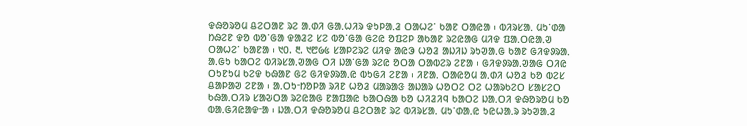ᱫᱷᱚᱨᱚᱢ ᱪᱮᱛᱟᱱ ᱨᱮ ᱟᱹᱰᱤ ᱜᱟᱹᱦᱤᱨ ᱫᱩᱞᱟᱹᱲ ᱛᱟᱦᱮᱸ ᱠᱟᱱ ᱛᱟᱭᱟ ᱾ ᱵᱤᱨᱥᱟᱹ ᱢᱩᱸᱰᱟ ᱴᱷᱮᱱ ᱫᱚ ᱵᱚᱸᱜᱟ ᱫᱟᱲᱮ ᱥᱮ ᱵᱚᱸᱜᱟ ᱜᱮᱭ ᱚᱯᱮᱞ ᱟᱠᱟᱱ ᱨᱮᱭᱟᱜ ᱢᱤᱫ ᱯᱟᱹᱛᱭᱟᱹᱣ ᱛᱟᱦᱮᱸ ᱠᱟᱱᱟ ᱾ ᱑᱐. ᱓. ᱑᱘᱙᱕ ᱥᱟᱞᱮᱨᱮ ᱢᱤᱫ ᱟᱭᱳ ᱦᱚᱲ ᱟᱡᱤᱡ ᱨᱩᱣᱟᱹᱜ ᱠᱟᱱ ᱜᱤᱫᱽᱨᱟᱹ ᱟᱹᱜᱩ ᱠᱟᱛᱮ ᱵᱤᱨᱥᱟᱹᱣᱟᱜ ᱛᱤ ᱡᱟᱸᱜᱟ ᱨᱮᱭ ᱚᱛᱟ ᱛᱟᱵᱮᱨ ᱮᱱᱟ ᱾ ᱜᱤᱫᱽᱨᱟᱹᱣᱟᱜ ᱛᱤᱭ ᱛᱩᱱᱩᱢ ᱠᱮᱫ ᱠᱷᱟᱱ ᱜᱮ ᱜᱤᱫᱽᱨᱟᱹᱭ ᱵᱩᱜᱤ ᱮᱱᱟ ᱾ ᱤᱱᱟᱹ ᱛᱟᱭᱚᱢ ᱟᱹᱰᱤ ᱦᱚᱲ ᱠᱚ ᱵᱮᱥ ᱪᱟᱞᱟᱣ ᱮᱱᱟ ᱾ ᱟᱹᱛᱩᱼᱴᱚᱞᱟ ᱨᱤᱱ ᱦᱚᱲ ᱢᱟᱨᱟᱝ ᱟᱡᱟᱨ ᱦᱚᱛᱮ ᱛᱮ ᱦᱟᱨᱠᱮᱛ ᱥᱟᱥᱮᱛ ᱠᱷᱟᱹᱛᱤᱨ ᱥᱟᱶᱛᱟ ᱨᱮᱭᱟᱜ ᱱᱟᱯᱟᱭ ᱠᱟᱛᱷᱟ ᱠᱚ ᱦᱤᱲᱤᱧ ᱠᱟᱛᱮ ᱡᱟᱹᱛᱤ ᱫᱷᱚᱨᱚᱢ ᱠᱚ ᱵᱟᱹᱜᱤᱭᱟᱫᱼᱟ ᱾ ᱡᱟᱹᱛᱤ ᱫᱷᱚᱨᱚᱢ ᱪᱮᱛᱟᱱ ᱨᱮ ᱵᱤᱨᱥᱟᱹ ᱢᱩᱸᱰᱟᱹᱭ ᱩᱭᱦᱟᱹᱨ ᱨᱩᱣᱟᱹᱲ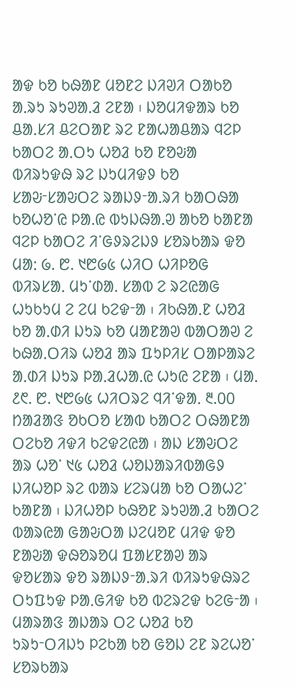ᱟᱫ ᱠᱚ ᱠᱷᱟᱱ ᱢᱚᱱᱮ ᱡᱤᱣᱤ ᱛᱟᱠᱚ ᱟᱹᱨᱩ ᱨᱩᱣᱟᱹᱲ ᱮᱱᱟ ᱾ ᱡᱚᱢᱤᱫᱟᱨ ᱠᱚ ᱪᱟᱹᱥᱤ ᱪᱮᱛᱟᱱ ᱨᱮ ᱱᱟᱦᱟᱪᱟᱨ ᱧᱮᱞ ᱠᱟᱛᱮ ᱟᱹᱛᱩ ᱦᱚᱲ ᱠᱚ ᱱᱚᱶᱟ ᱵᱤᱨᱩᱫᱷ ᱨᱮ ᱡᱩᱢᱤᱫᱽ ᱠᱚ ᱥᱟᱶᱼᱥᱟᱶᱛᱮ ᱨᱟᱡᱽᱼᱟᱹᱨᱤ ᱠᱟᱛᱷᱟ ᱠᱚᱦᱚᱸᱭ ᱞᱟ.ᱭ ᱵᱩᱡᱷᱟ.ᱣ ᱟᱠᱚ ᱠᱟᱱᱟ ᱧᱮᱞ ᱠᱟᱛᱮ ᱤᱸᱜᱽᱨᱮᱡᱽ ᱥᱚᱨᱠᱟᱨ ᱫᱚ ᱢᱟᱺ ᱙. ᱘. ᱑᱘᱙᱕ ᱦᱤᱛ ᱦᱤᱞᱚᱜ ᱵᱤᱨᱥᱟᱹ ᱢᱩᱸᱰᱟ. ᱥᱟᱵ ᱮ ᱨᱮᱭᱟᱜ ᱦᱩᱠᱩᱢ ᱮ ᱮᱢ ᱠᱮᱫᱼᱟ ᱾ ᱤᱠᱷᱟᱹᱱ ᱦᱚᱲ ᱠᱚ ᱟᱹᱰᱤ ᱡᱩᱨ ᱠᱚ ᱢᱟᱱᱟᱣ ᱵᱟᱛᱟᱣ ᱮ ᱠᱷᱟᱹᱛᱤᱨ ᱦᱚᱲ ᱟᱨ ᱯᱩᱞᱤᱥ ᱛᱟᱞᱟᱨᱮ ᱟᱹᱰᱤ ᱡᱩᱨ ᱞᱟᱹᱲᱦᱟᱹᱭ ᱦᱩᱭ ᱮᱱᱟ ᱾ ᱢᱟᱹ ᱒᱖. ᱘. ᱑᱘᱙᱕ ᱦᱤᱛᱨᱮ ᱧᱤᱸᱫᱟᱹ ᱓.᱐᱐ ᱴᱟᱲᱟᱝ ᱚᱠᱛᱚ ᱥᱟᱵ ᱠᱟᱛᱮ ᱛᱷᱟᱱᱟ ᱛᱮᱠᱚ ᱤᱫᱤ ᱠᱮᱫᱮᱭᱟ ᱾ ᱟᱡ ᱥᱟᱶᱛᱮ ᱟᱨ ᱦᱚᱸ ᱑᱕ ᱦᱚᱲ ᱦᱚᱡᱟᱨᱤᱵᱟᱜᱽ ᱡᱤᱦᱚᱞ ᱨᱮ ᱵᱟᱨ ᱥᱮᱨᱢᱟ ᱠᱚ ᱛᱟᱦᱮᱸ ᱠᱟᱱᱟ ᱾ ᱡᱤᱦᱚᱞ ᱠᱷᱚᱱ ᱨᱩᱣᱟᱹᱲ ᱠᱟᱛᱮ ᱵᱟᱨᱭᱟ ᱜᱟᱶᱛᱟ ᱡᱮᱢᱚᱱ ᱢᱤᱫ ᱫᱚ ᱱᱟᱶᱟ ᱫᱷᱚᱨᱚᱢ ᱯᱟᱥᱱᱟᱣ ᱟᱨ ᱫᱚᱥᱟᱨ ᱫᱚ ᱨᱟᱡᱽᱼᱟᱹᱨᱤ ᱵᱤᱨᱩᱫᱷᱨᱮ ᱛᱩᱯᱩᱫ ᱞᱟᱹᱜᱤᱫ ᱠᱚ ᱵᱮᱨᱮᱫ ᱠᱮᱜᱼᱟ ᱾
ᱢᱟᱨᱟᱝ ᱟᱡᱟᱨ ᱛᱮ ᱦᱚᱲ ᱠᱚ ᱩᱨᱩᱼᱛᱤᱡᱩ ᱞᱮᱠᱟ ᱠᱚ ᱜᱚᱡ ᱮᱱ ᱨᱮᱦᱚᱸ ᱥᱚᱨᱠᱟᱨ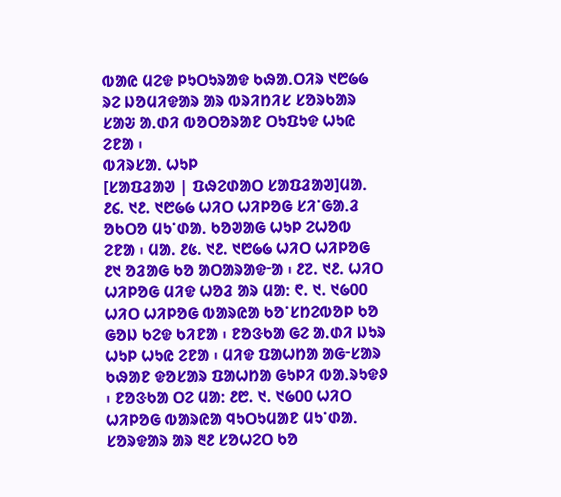ᱵᱟᱭ ᱢᱮᱫ ᱞᱩᱛᱩᱨᱟᱫ ᱠᱷᱟᱹᱛᱤᱨ ᱑᱘᱙᱙ ᱨᱮ ᱡᱚᱢᱤᱫᱟᱨ ᱟᱨ ᱵᱨᱤᱴᱤᱥ ᱥᱚᱨᱠᱟᱨ ᱥᱟᱶ ᱟᱹᱰᱤ ᱵᱚᱛᱚᱨᱟᱱ ᱛᱩᱯᱩᱫ ᱦᱩᱭ ᱮᱱᱟ ᱾
ᱵᱤᱨᱥᱟᱹ ᱦᱩᱞ
[ᱥᱟᱯᱲᱟᱣ | ᱯᱷᱮᱰᱟᱛ ᱥᱟᱯᱲᱟᱣ]ᱢᱟᱹ ᱒᱔. ᱑᱒. ᱑᱘᱙᱙ ᱦᱤᱛ ᱦᱤᱞᱚᱜ ᱥᱤᱸᱜᱟᱹᱲ ᱚᱠᱛᱚ ᱢᱩᱸᱰᱟᱹ ᱠᱚᱣᱟᱜ ᱦᱩᱞ ᱮᱦᱚᱵ ᱮᱱᱟ ᱾ ᱢᱟ. ᱒᱕. ᱑᱒. ᱑᱘᱙᱙ ᱦᱤᱛ ᱦᱤᱞᱚᱜ ᱒᱑ ᱚᱲᱟᱜ ᱠᱚ ᱟᱛᱟᱨᱟᱫᱼᱟ ᱾ ᱒᱗. ᱑᱒. ᱦᱤᱛ ᱦᱤᱞᱚᱜ ᱢᱤᱫ ᱦᱚᱲ ᱟᱨ ᱢᱟᱺ ᱖. ᱑. ᱑᱙᱐᱐ ᱦᱤᱛ ᱦᱤᱞᱚᱜ ᱵᱟᱨᱭᱟ ᱠᱚᱸᱥᱴᱮᱵᱚᱞ ᱠᱚ ᱜᱚᱡ ᱠᱮᱫ ᱠᱤᱱᱟ ᱾ ᱱᱚᱝᱠᱟ ᱜᱮ ᱟ.ᱰᱤ ᱡᱩᱨ ᱦᱩᱞ ᱦᱩᱭ ᱮᱱᱟ ᱾ ᱢᱤᱫ ᱯᱟᱦᱴᱟ ᱟᱜᱼᱥᱟᱨ ᱠᱷᱟᱱ ᱫᱚᱥᱟᱨ ᱯᱟᱦᱴᱟ ᱜᱩᱞᱤ ᱵᱟᱹᱨᱩᱫᱽ ᱾ ᱱᱚᱝᱠᱟ ᱛᱮ ᱢᱟᱺ ᱒᱘. ᱑. ᱑᱙᱐᱐ ᱦᱤᱛ ᱦᱤᱞᱚᱜ ᱵᱟᱨᱭᱟ ᱧᱩᱛᱩᱢᱟᱱ ᱢᱩᱸᱰᱟᱹ ᱥᱚᱨᱫᱟᱨ ᱟᱨ ᱓᱒ ᱥᱚᱦᱮᱛ ᱠᱚ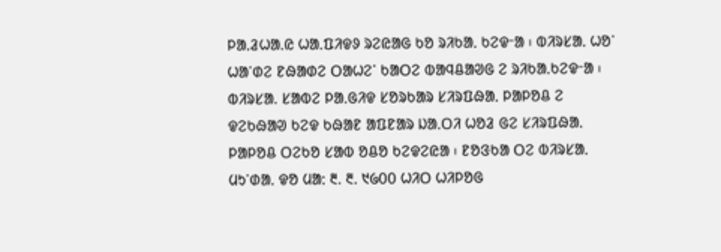ᱞᱟᱹᱲᱦᱟᱹᱭ ᱦᱟᱹᱯᱤᱫᱽ ᱨᱮᱭᱟᱜ ᱠᱚ ᱨᱤᱠᱟᱹ ᱠᱮᱫᱼᱟ ᱾ ᱵᱤᱨᱥᱟᱹ ᱦᱚᱸ ᱦᱟᱸᱰᱮ ᱱᱷᱟᱰᱮ ᱛᱟᱦᱮᱸ ᱠᱟᱛᱮ ᱵᱟᱧᱪᱟᱣᱜ ᱮ ᱨᱤᱠᱟᱹᱠᱮᱫᱼᱟ ᱾ ᱵᱤᱨᱥᱟ. ᱥᱟᱵᱮ ᱞᱟᱹᱜᱤᱫ ᱥᱚᱨᱠᱟᱨ ᱥᱤᱨᱯᱷᱟᱹ ᱞᱟᱞᱚᱪ ᱮ ᱫᱮᱠᱷᱟᱣ ᱠᱮᱫ ᱠᱷᱟᱱ ᱟᱯᱱᱟᱨ ᱡᱟᱹᱛᱤ ᱦᱚᱲ ᱜᱮ ᱥᱤᱨᱯᱷᱟᱹ ᱞᱟᱞᱚᱪ ᱛᱮᱠᱚ ᱥᱟᱵ ᱚᱪᱚ ᱠᱮᱫᱮᱭᱟ ᱾ ᱱᱚᱝᱠᱟ ᱛᱮ ᱵᱤᱨᱥᱟᱹ ᱢᱩᱸᱰᱟᱹ ᱫᱚ ᱢᱟᱺ ᱓. ᱓. ᱑᱙᱐᱐ ᱦᱤᱛ ᱦᱤᱞᱚᱜ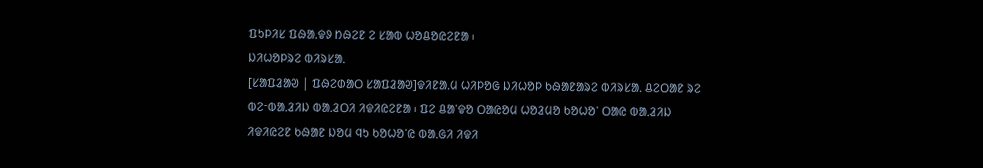ᱯᱩᱞᱤᱥ ᱯᱷᱟᱹᱫᱽ ᱴᱷᱮᱱ ᱮ ᱥᱟᱵ ᱦᱚᱪᱚᱭᱮᱱᱟ ᱾
ᱡᱤᱦᱚᱞᱨᱮ ᱵᱤᱨᱥᱟᱹ
[ᱥᱟᱯᱲᱟᱣ | ᱯᱷᱮᱰᱟᱛ ᱥᱟᱯᱲᱟᱣ]ᱫᱤᱱᱟᱹᱢ ᱦᱤᱞᱚᱜ ᱡᱤᱦᱚᱞ ᱠᱷᱟᱱᱟᱨᱮ ᱵᱤᱨᱥᱟᱹ ᱪᱮᱛᱟᱱ ᱨᱮ ᱵᱮᱼᱵᱟᱹᱲᱤᱡ ᱵᱟᱹᱲᱛᱤ ᱤᱫᱤᱭᱮᱱᱟ ᱾ ᱯᱮ ᱪᱟᱸᱫᱚ ᱛᱟᱭᱚᱢ ᱦᱚᱲᱢᱚ ᱠᱚᱦᱚᱸ ᱛᱟᱭ ᱵᱟᱹᱲᱤᱡ ᱤᱫᱤᱭᱮᱱ ᱠᱷᱟᱱ ᱡᱚᱢ ᱧᱩ ᱠᱚᱦᱚᱸᱭ ᱵᱟᱹᱜᱤ ᱤᱫᱤ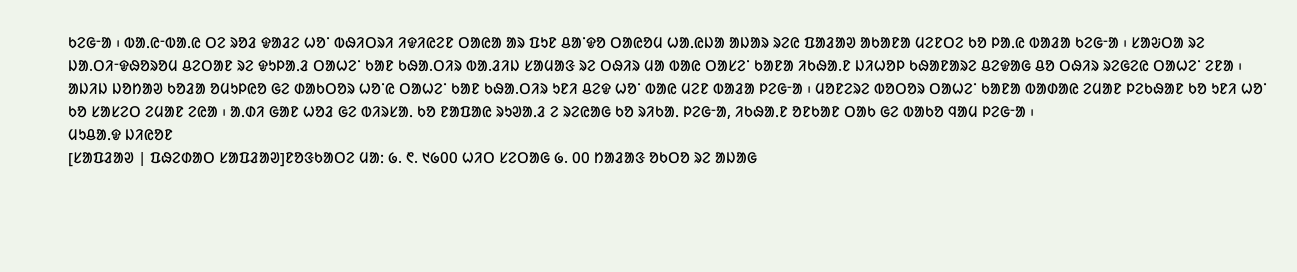ᱠᱮᱜᱼᱟ ᱾ ᱵᱟᱹᱭᱼᱵᱟᱹᱭ ᱛᱮ ᱨᱚᱲ ᱫᱟᱲᱮ ᱦᱚᱸ ᱵᱷᱤᱛᱨᱤ ᱤᱫᱤᱭᱮᱱ ᱛᱟᱭᱟ ᱟᱨ ᱯᱩᱱ ᱪᱟᱸᱫᱚ ᱛᱟᱭᱚᱢ ᱦᱟᱹᱭᱡᱟ ᱟᱡᱟᱨ ᱨᱮᱭ ᱯᱟᱲᱟᱣ ᱟᱠᱟᱱᱟ ᱢᱮᱱᱛᱮ ᱠᱚ ᱞᱟᱹᱭ ᱵᱟᱲᱟ ᱠᱮᱜᱼᱟ ᱾ ᱥᱟᱶᱛᱟ ᱨᱮ ᱡᱟ.ᱛᱤᱼᱫᱷᱚᱨᱚᱢ ᱪᱮᱛᱟᱱ ᱨᱮ ᱫᱩᱞᱟᱹᱲ ᱛᱟᱦᱮᱸ ᱠᱟᱱ ᱠᱷᱟ.ᱛᱤᱨ ᱵᱟ.ᱲᱤᱡ ᱥᱟᱢᱟᱝ ᱨᱮ ᱛᱷᱤᱨ ᱢᱟ ᱵᱟᱭ ᱛᱟᱥᱮᱸ ᱠᱟᱱᱟ ᱤᱠᱷᱟ.ᱱ ᱡᱤᱦᱚᱞ ᱠᱷᱟᱱᱟᱨᱮ ᱪᱮᱫᱟᱜ ᱪᱚ ᱛᱷᱤᱨ ᱨᱮᱜᱮᱭ ᱛᱟᱦᱮᱸ ᱮᱱᱟ ᱾ ᱟᱡᱤᱡ ᱡᱚᱴᱟᱣ ᱠᱚᱲᱟ ᱚᱢᱩᱞᱭᱚ ᱜᱮ ᱰᱟᱠᱛᱚᱨ ᱦᱚᱸᱭ ᱛᱟᱦᱮᱸ ᱠᱟᱱ ᱠᱷᱟ.ᱛᱤᱨ ᱩᱱᱤ ᱪᱮᱫ ᱦᱚᱸ ᱵᱟᱭ ᱢᱮᱱ ᱵᱟᱲᱟ ᱞᱮᱜᱼᱟ ᱾ ᱢᱚᱱᱮᱨᱮ ᱵᱚᱛᱚᱨ ᱛᱟᱦᱮᱸ ᱠᱟᱱᱟ ᱵᱟᱰᱟᱭ ᱮᱢᱟᱱ ᱞᱮᱠᱷᱟᱱ ᱠᱚ ᱩᱱᱤ ᱦᱚᱸ ᱠᱚ ᱥᱟᱥᱮᱛ ᱮᱢᱟᱱ ᱮᱭᱟ ᱾ ᱟᱹᱰᱤ ᱜᱟᱱ ᱦᱚᱲ ᱜᱮ ᱵᱤᱨᱥᱟᱹ ᱠᱚ ᱱᱟᱯᱟᱭ ᱨᱩᱣᱟᱹᱲ ᱮ ᱨᱮᱭᱟᱜ ᱠᱚ ᱨᱤᱠᱟᱹ ᱞᱮᱜᱼᱟ, ᱤᱠᱷᱟᱹᱱ ᱚᱱᱠᱟᱱ ᱛᱟᱠ ᱜᱮ ᱵᱟᱠᱚ ᱧᱟᱢ ᱞᱮᱜᱼᱟ ᱾
ᱢᱩᱪᱟᱹᱫ ᱡᱤᱭᱚᱱ
[ᱥᱟᱯᱲᱟᱣ | ᱯᱷᱮᱰᱟᱛ ᱥᱟᱯᱲᱟᱣ]ᱱᱚᱝᱠᱟᱛᱮ ᱢᱟᱺ ᱙. ᱖. ᱑᱙᱐᱐ ᱦᱤᱛ ᱥᱮᱛᱟᱜ ᱙. ᱐᱐ ᱴᱟᱲᱟᱝ ᱚᱠᱛᱚ ᱨᱮ ᱟᱡᱟᱜ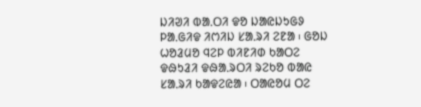ᱡᱤᱣᱤ ᱵᱟᱹᱛᱤ ᱫᱚ ᱡᱟᱭᱡᱩᱜᱽ ᱞᱟᱹᱜᱤᱫ ᱤᱬᱤᱡ ᱥᱟᱹᱨᱤ ᱮᱱᱟ ᱾ ᱜᱚᱡ ᱦᱚᱲᱢᱚ ᱧᱮᱞ ᱵᱤᱱᱤᱰ ᱠᱟᱛᱮ ᱫᱷᱩᱲᱤ ᱫᱷᱟᱹᱨᱛᱤ ᱨᱮᱠᱚ ᱵᱟᱭ ᱥᱟᱹᱨᱤ ᱠᱟᱫᱮᱭᱟ ᱾ ᱛᱟᱭᱚᱢ ᱛᱮ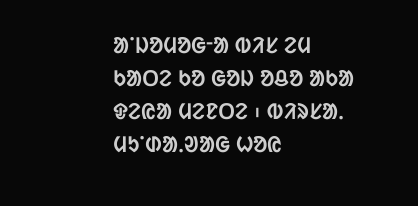ᱟᱸᱡᱚᱢᱚᱜᱼᱟ ᱵᱤᱥ ᱮᱢ ᱠᱟᱛᱮ ᱠᱚ ᱜᱚᱡ ᱚᱪᱚ ᱟᱠᱟ ᱫᱮᱭᱟ ᱢᱮᱱᱛᱮ ᱾ ᱵᱤᱨᱥᱟᱹ ᱢᱩᱸᱰᱟᱹᱣᱟᱜ ᱦᱚᱭ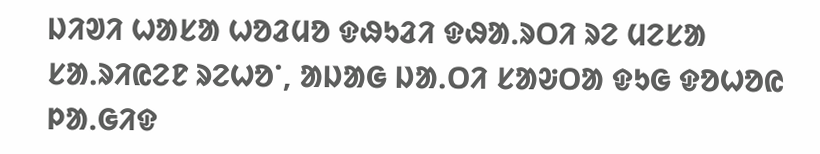ᱡᱤᱣᱤ ᱦᱟᱥᱟ ᱦᱚᱲᱢᱚ ᱫᱷᱩᱲᱤ ᱫᱷᱟᱹᱨᱛᱤ ᱨᱮ ᱢᱮᱥᱟ ᱥᱟᱹᱨᱤᱭᱮᱱ ᱨᱮᱦᱚᱸ, ᱟᱡᱟᱜ ᱡᱟᱹᱛᱤ ᱥᱟᱶᱛᱟ ᱫᱩᱜ ᱫᱚᱦᱚᱭ ᱞᱟᱹᱜᱤᱫ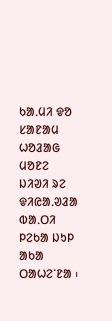ᱠᱟᱹᱢᱤ ᱫᱚ ᱥᱟᱱᱟᱢ ᱦᱚᱲᱟᱜ ᱢᱚᱱᱮ ᱡᱤᱣᱤ ᱨᱮ ᱫᱤᱭᱟᱹᱣᱲᱟ ᱵᱟᱹᱛᱤ ᱞᱮᱠᱟ ᱡᱩᱞ ᱟᱠᱟ ᱛᱟᱦᱮᱸᱱᱟ ᱾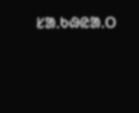ᱥᱟᱹᱠᱷᱭᱟᱹᱛ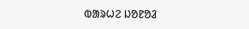ᱵᱟᱨᱦᱮ ᱡᱚᱱᱚᱲ